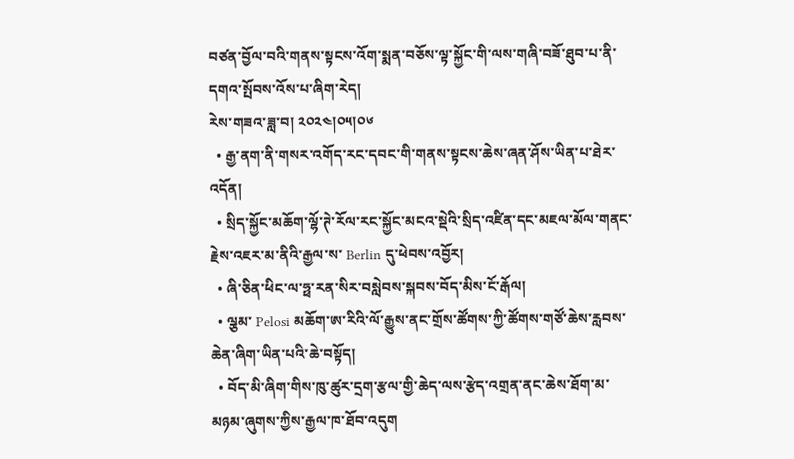བཙན་བྱོལ་བའི་གནས་སྟངས་འོག་སྨན་བཅོས་ལྟ་སྐྱོང་གི་ལས་གཞི་བཟོ་ཐུབ་པ་ནི་དགའ་སྤོབས་འོས་པ་ཞིག་རེད།
རེས་གཟའ་ཟླ་བ། ༢༠༢༤།༠༥།༠༦
  • རྒྱ་ནག་ནི་གསར་འགོད་རང་དབང་གི་གནས་སྟངས་ཆེས་ཞན་ཤོས་ཡིན་པ་ཐེར་འདོན།
  • སྲིད་སྐྱོང་མཆོག་ལྷོ་ཊེ་རོལ་རང་སྐྱོང་མངའ་སྡེའི་སྲིད་འཛིན་དང་མཇལ་མོལ་གནང་རྗེས་འཇར་མ་ནིའི་རྒྱལ་ས་ Berlin དུ་ཕེབས་འབྱོར།
  • ཞི་ཅིན་ཕིང་ལ་ཧྥ་རན་སིར་བསླེབས་སྐབས་བོད་མིས་ངོ་རྒོལ།
  • ལྕམ་ Pelosi མཆོག་ཨ་རིའི་ལོ་རྒྱུས་ནང་གྲོས་ཚོགས་ཀྱི་ཚོགས་གཙོ་ཆེས་རླབས་ཆེན་ཞིག་ཡིན་པའི་ཆེ་བསྟོད།
  • བོད་མི་ཞིག་གིས་ཁུ་ཚུར་དྲག་རྩལ་གྱི་ཆེད་ལས་རྩེད་འགྲན་ནང་ཆེས་ཐོག་མ་མཉམ་ཞུགས་ཀྱིས་རྒྱལ་ཁ་ཐོབ་འདུག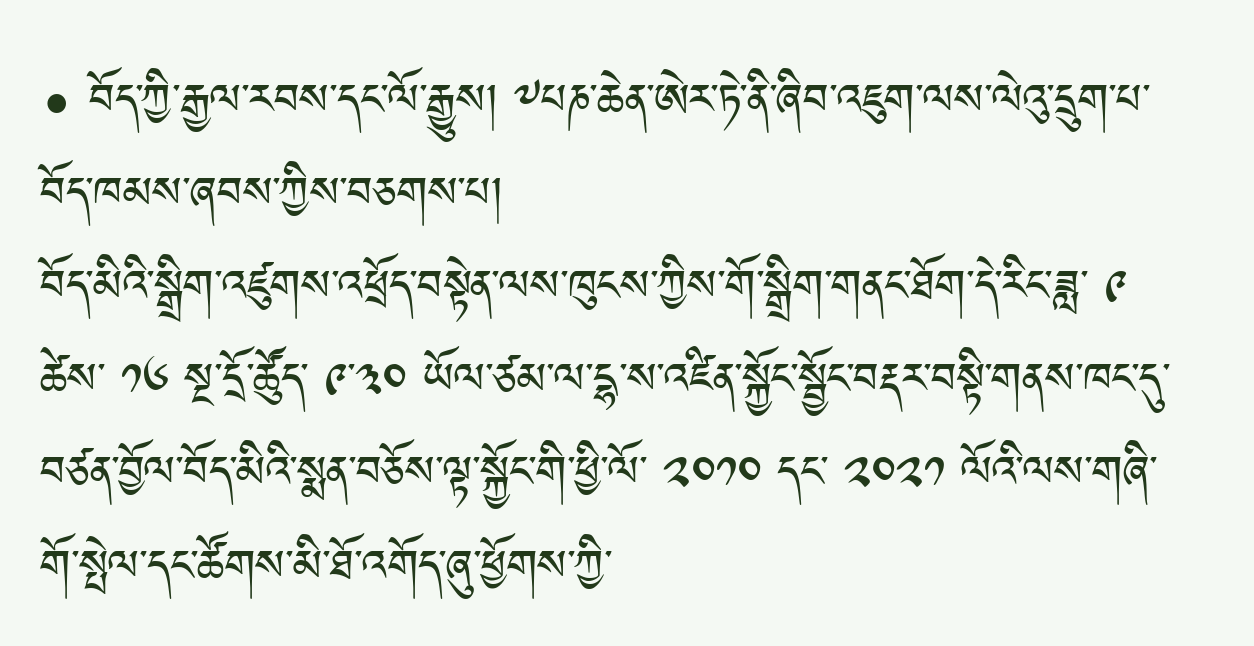• བོད་ཀྱི་རྒྱལ་རབས་དང་ལོ་རྒྱུས། ༸པཎ་ཆེན་ཨེར་ཏེ་ནི་ཞིབ་འཇུག་ལས་ལེའུ་དྲུག་པ་བོད་ཁམས་ཞབས་ཀྱིས་བཅགས་པ།
བོད་མིའི་སྒྲིག་འཛུགས་འཕྲོད་བསྟེན་ལས་ཁུངས་ཀྱིས་གོ་སྒྲིག་གནང་ཐོག་དེ་རིང་ཟླ་ ༩ ཚེས་ ༡༦ སྔ་དྲོ་ཚོུད་ ༩་༣༠ ཡོལ་ཙམ་ལ་དྷ་ས་འཛིན་སྐྱོང་སྦྱོང་བརྡར་བསྟི་གནས་ཁང་དུ་བཙན་བྱོལ་བོད་མིའི་སྨན་བཅོས་ལྟ་སྐྱོང་གི་ཕྱི་ལོ་ ༢༠༡༠ དང་ ༢༠༢༡ ལོའི་ལས་གཞི་གོ་སྤེལ་དང་ཚོགས་མི་ཐོ་འགོད་ཞུ་ཕྱོགས་ཀྱི་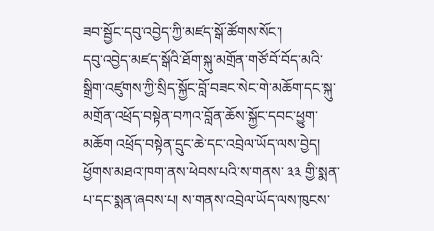ཟབ་སྦྱོང་དབུ་འབྱེད་ཀྱི་མཛད་སྒོ་ཚོགས་སོང་།
དབུ་འབྱེད་མཛད་སྒོའི་ཐོག་སྐུ་མགྲོན་གཙོ་བོ་བོད་མའི་སྒྲིག་འཛུགས་ཀྱི་སྲིད་སྐྱོང་བློ་བཟང་སེང་གེ་མཆོག་དང་སྐུ་མགྲོན་འཕྲོད་བསྟེན་བཀའ་བློན་ཆོས་སྐྱོང་དབང་ཕྱུག་མཆོག འཕྲོད་བསྟེན་དྲུང་ཆེ་དང་འབྲེལ་ཡོད་ལས་བྱེད། ཕྱོགས་མཐའ་ཁག་ནས་ཕེབས་པའི་ས་གནས་ ༣༣ གྱི་སྨན་པ་དང་སྨན་ཞབས་པ། ས་གནས་འབྲེལ་ཡོད་ལས་ཁུངས་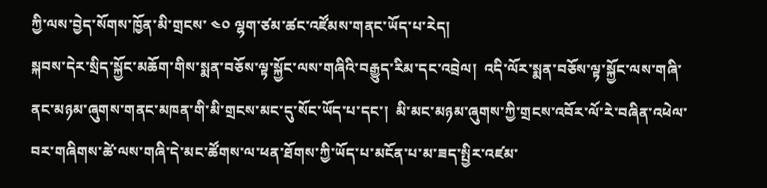ཀྱི་ལས་བྱེད་སོགས་ཁྱོན་མི་གྲངས་ ༤༠ ལྷག་ཙམ་ཚང་འཛོམས་གནང་ཡོད་པ་རེད།
སྐབས་དེར་སྲིད་སྐྱོང་མཆོག་གིས་སྨན་བཅོས་ལྟ་སྐྱོང་ལས་གཞིའི་བརྒྱུད་རིམ་དང་འབྲེལ།  འདི་ལོར་སྨན་བཅོས་ལྟ་སྐྱོང་ལས་གཞི་ནང་མཉམ་ཞུགས་གནང་མཁན་གི་མི་གྲངས་མང་དུ་སོང་ཡོད་པ་དང་།  མི་མང་མཉམ་ཞུགས་ཀྱི་གྲངས་འབོར་ལོ་རེ་བཞིན་འཕེལ་བར་གཞིགས་ཚེ་ལས་གཞི་དེ་མང་ཚོགས་ལ་ཕན་ཐོགས་ཀྱི་ཡོད་པ་མངོན་པ་མ་ཟད་སྤྱིར་འཛམ་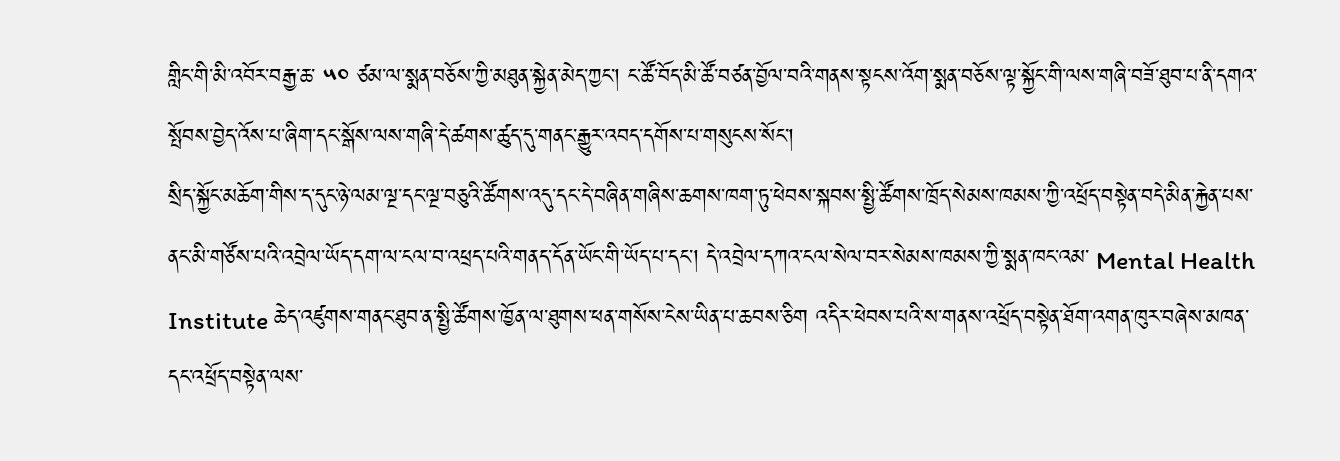གླིང་གི་མི་འབོར་བརྒྱ་ཆ་ ༥༠ ཙམ་ལ་སྨན་བཅོས་ཀྱི་མཐུན་སྐྱེན་མེད་ཀྱང་། ང་ཚོ་བོད་མི་ཚོ་བཙན་བྱོལ་བའི་གནས་སྟངས་འོག་སྨན་བཅོས་ལྟ་སྐྱོང་གི་ལས་གཞི་བཟོ་ཐུབ་པ་ནི་དགའ་སྤོབས་བྱེད་འོས་པ་ཞིག་དང་སྒོས་ལས་གཞི་དེ་ཚགས་ཚུད་དུ་གནང་རྒྱུར་འབད་དགོས་པ་གསུངས་སོང་།
སྲིད་སྐྱོང་མཆོག་གིས་ད་དུང་ཉེ་ལམ་ལྔ་དང་ལྔ་བཅུའི་ཚོགས་འདུ་དང་དེ་བཞིན་གཞིས་ཆགས་ཁག་ཏུ་ཕེབས་སྐབས་སྤྱི་ཚོགས་ཁྲོད་སེམས་ཁམས་ཀྱི་འཕྲོད་བསྟེན་བདེ་མིན་རྐྱེན་པས་ནང་མི་གཙོས་པའི་འབྲེལ་ཡོད་དག་ལ་ངལ་བ་འཕྲད་པའི་གནད་དོན་ཡོང་གི་ཡོད་པ་དང་། དེ་འབྲེལ་དཀའ་ངལ་སེལ་བར་སེམས་ཁམས་ཀྱི་སྨན་ཁང་འམ་ Mental Health Institute ཆེད་འཛུགས་གནང་ཐུབ་ན་སྤྱི་ཚོགས་ཁྱོན་ལ་ཐུགས་ཕན་གསོས་ངེས་ཡིན་པ་ཆབས་ཅིག འདིར་ཕེབས་པའི་ས་གནས་འཕྲོད་བསྟེན་ཐོག་འགན་ཁུར་བཞེས་མཁན་དང་འཕྲོད་བསྟེན་ལས་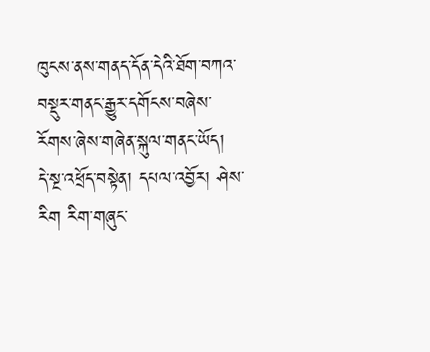ཁུངས་ནས་གནད་དོན་དེའི་ཐོག་བཀའ་བསྡུར་གནང་རྒྱུར་དགོངས་བཞེས་རོགས་ཞེས་གཞེན་སྐུལ་གནང་ཡོད།
དེ་སྔ་འཕྲོད་བསྟེན། དཔལ་འབྱོར། ཤེས་རིག རིག་གཞུང་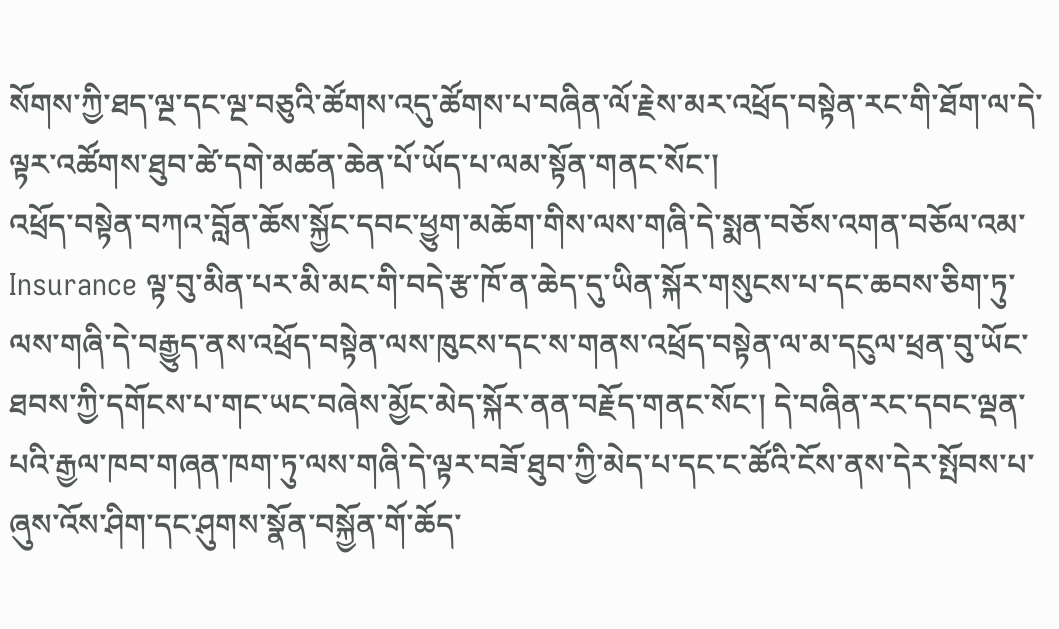སོགས་ཀྱི་ཐད་ལྔ་དང་ལྔ་བཅུའི་ཚོགས་འདུ་ཚོགས་པ་བཞིན་ལོ་རྗེས་མར་འཕྲོད་བསྟེན་རང་གི་ཐོག་ལ་དེ་ལྟར་འཚོགས་ཐུབ་ཚེ་དགེ་མཚན་ཆེན་པོ་ཡོད་པ་ལམ་སྟོན་གནང་སོང་།
འཕྲོད་བསྟེན་བཀའ་བློན་ཆོས་སྐྱོང་དབང་ཕྱུག་མཆོག་གིས་ལས་གཞི་དེ་སྨན་བཅོས་འགན་བཅོལ་འམ་ Insurance ལྟ་བུ་མིན་པར་མི་མང་གི་བདེ་རྩ་ཁོ་ན་ཆེད་དུ་ཡིན་སྐོར་གསུངས་པ་དང་ཆབས་ཅིག་ཏུ་ལས་གཞི་དེ་བརྒྱུད་ནས་འཕྲོད་བསྟེན་ལས་ཁུངས་དང་ས་གནས་འཕྲོད་བསྟེན་ལ་མ་དངུལ་ཕྲན་བུ་ཡོང་ཐབས་ཀྱི་དགོངས་པ་གང་ཡང་བཞེས་མྱོང་མེད་སྐོར་ནན་བརྗོད་གནང་སོང་། དེ་བཞིན་རང་དབང་ལྡན་པའི་རྒྱལ་ཁབ་གཞན་ཁག་ཏུ་ལས་གཞི་དེ་ལྟར་བཟོ་ཐུབ་ཀྱི་མེད་པ་དང་ང་ཚོའི་ངོས་ནས་དེར་སྤོབས་པ་ཞུས་འོས་ཤིག་དང་ཤུགས་སྣོན་བསྐྱོན་གོ་ཆོད་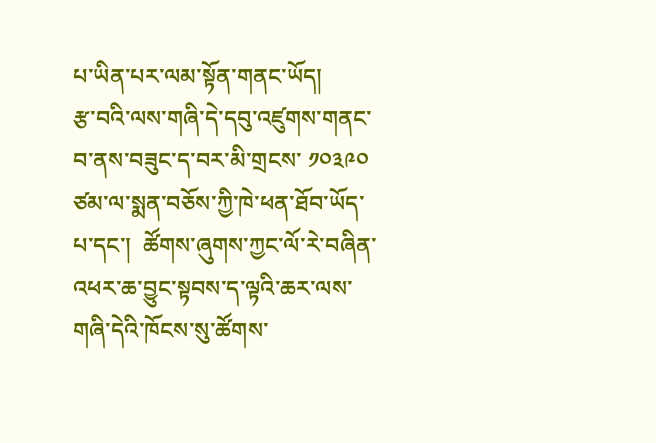པ་ཡིན་པར་ལམ་སྟོན་གནང་ཡོད།
རྩ་བའི་ལས་གཞི་དེ་དབུ་འཛུགས་གནང་བ་ནས་བཟུང་ད་བར་མི་གྲངས་ ༡༠༣༩༠ ཙམ་ལ་སྨན་བཅོས་ཀྱི་ཁེ་ཕན་ཐོབ་ཡོད་པ་དང་།  ཚོགས་ཞུགས་ཀྱང་ལོ་རེ་བཞིན་འཕར་ཆ་བྱུང་སྟབས་ད་ལྟའི་ཆར་ལས་གཞི་དེའི་ཁོངས་སུ་ཚོགས་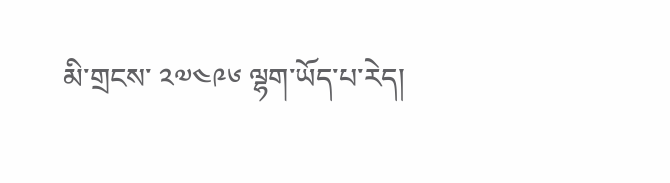མི་གྲངས་ ༢༧༤༩༦ ལྷག་ཡོད་པ་རེད།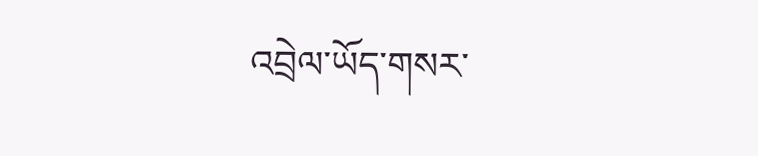འབྲེལ་ཡོད་གསར་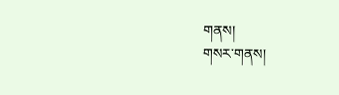གནས།
གསར་གནས།